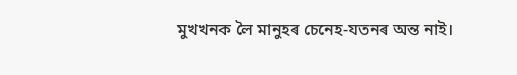মুখখনক লৈ মানুহৰ চেনেহ-যতনৰ অন্ত নাই।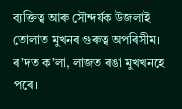ব্যক্তিত্ব আৰু সৌন্দৰ্যক উজলাই তোলাত মুখনৰ গুৰুত্ব অপৰিসীম। ৰ’দত ক’লা, লাজত ৰঙা মুখখনহে পৰে।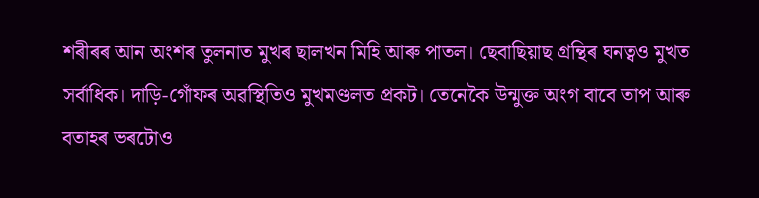শৰীৰৰ আন অংশৰ তুলনাত মুখৰ ছালখন মিহি আৰু পাতল। ছেবাছিয়াছ গ্ৰন্থিৰ ঘনত্বও মুখত সৰ্বাধিক। দাড়ি-গোঁফৰ অৱস্থিতিও মুখমণ্ডলত প্ৰকট। তেনেকৈ উন্মুক্ত অংগ বাবে তাপ আৰু বতাহৰ ভৰটোও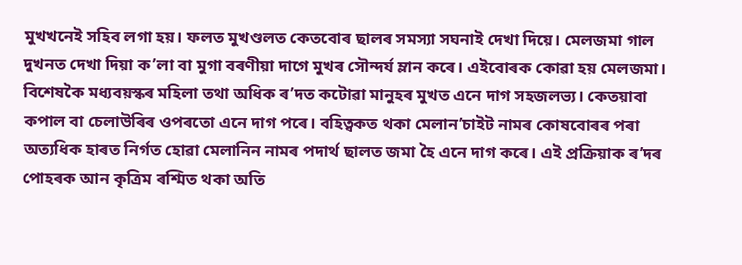মুখখনেই সহিব লগা হয়। ফলত মুখণ্ডলত কেতবোৰ ছালৰ সমস্যা সঘনাই দেখা দিয়ে। মেলজমা গাল দুখনত দেখা দিয়া ক’লা বা মুগা বৰণীয়া দাগে মুখৰ সৌন্দৰ্য ম্লান কৰে। এইবোৰক কোৱা হয় মেলজমা। বিশেষকৈ মধ্যবয়স্কৰ মহিলা তথা অধিক ৰ’দত কটোৱা মানুহৰ মুখত এনে দাগ সহজলভ্য। কেতয়াবা কপাল বা চেলাউৰিৰ ওপৰতো এনে দাগ পৰে। বহিত্বকত থকা মেলান’চাইট নামৰ কোষবোৰৰ পৰা অত্যধিক হাৰত নিৰ্গত হোৱা মেলানিন নামৰ পদাৰ্থ ছালত জমা হৈ এনে দাগ কৰে। এই প্ৰক্ৰিয়াক ৰ’দৰ পোহৰক আন কৃত্ৰিম ৰশ্মিত থকা অতি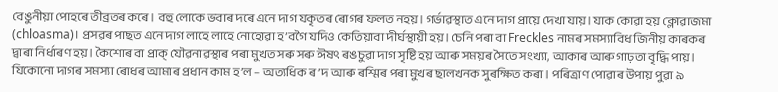বেঙুনীয়া পোহৰে তীব্ৰতৰ কৰে। বহু লোকে ভবাৰ দৰে এনে দাগ যকৃতৰ ৰোগৰ ফলত নহয়। গৰ্ভাৱস্থাত এনে দাগ প্ৰায়ে দেখা যায়। যাক কোৱা হয় ক্লোৱাজমা (chloasma)। প্ৰসৱৰ পাছত এনে দাগ লাহে লাহে নোহোৱা হ’বগৈ যদিও কেতিয়াবা দীৰ্ঘস্থায়ী হয়। চেনি পৰা বা Freckles নামৰ সমস্যাবিধ জিনীয় কাৰকৰ দ্বাৰা নিৰ্ধাৰণ হয়। কৈশোৰ বা প্ৰাক্ যৌৱনাৱস্থাৰ পৰা মুখত সৰু সৰু ঈষৎ ৰঙচুৱা দাগ সৃষ্টি হয় আৰু সময়ৰ সৈতে সংখ্যা, আকাৰ আৰু গাঢ়তা বৃদ্ধি পায়। যিকোনো দাগৰ সমস্যা ৰোধৰ আমাৰ প্ৰধান কাম হ’ল – অত্যধিক ৰ’দ আৰু ৰশ্মিৰ পৰা মুখৰ ছালখনক সুৰক্ষিত কৰা। পৰিত্ৰাণ পোৱাৰ উপায় পুৱা ৯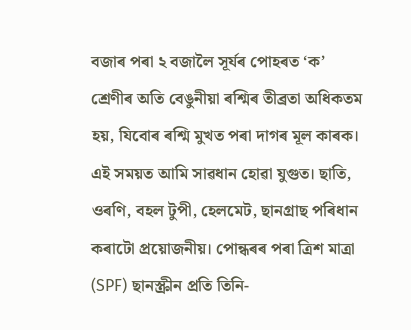বজাৰ পৰা ২ বজালৈ সূৰ্যৰ পোহৰত ‘ক’ শ্ৰেণীৰ অতি বেঙুনীয়া ৰশ্মিৰ তীব্ৰতা অধিকতম হয়, যিবোৰ ৰশ্মি মুখত পৰা দাগৰ মূল কাৰক। এই সময়ত আমি সাৱধান হোৱা যুগুত। ছাতি, ওৰণি, বহল টুপী, হেলমেট, ছানগ্ৰাছ পৰিধান কৰাটো প্ৰয়োজনীয়। পোন্ধৰৰ পৰা ত্ৰিশ মাত্ৰা (SPF) ছানস্ক্ৰীন প্ৰতি তিনি-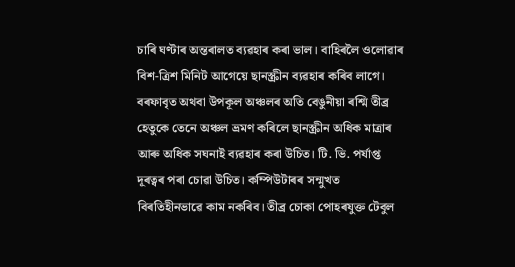চাৰি ঘণ্টাৰ অন্তৰালত ব্যৱহাৰ কৰা ভাল। বাহিৰলৈ ওলোৱাৰ বিশ-ত্ৰিশ মিনিট আগেয়ে ছানস্ক্ৰীন ব্যৱহাৰ কৰিব লাগে। বৰফাবৃত অথবা উপকূল অঞ্চলৰ অতি বেঙুনীয়া ৰশ্মি তীব্ৰ হেতুকে তেনে অঞ্চল ভ্ৰমণ কৰিলে ছানস্ক্ৰীন অধিক মাত্ৰাৰ আৰু অধিক সঘনাই ব্যৱহাৰ কৰা উচিত। টি. ভি. পৰ্যাপ্ত দূৰত্বৰ পৰা চোৱা উচিত। কম্পিউটাৰৰ সন্মুখত বিৰতিহীনভাৱে কাম নকৰিব। তীব্ৰ চোকা পোহৰযুক্ত টেবুল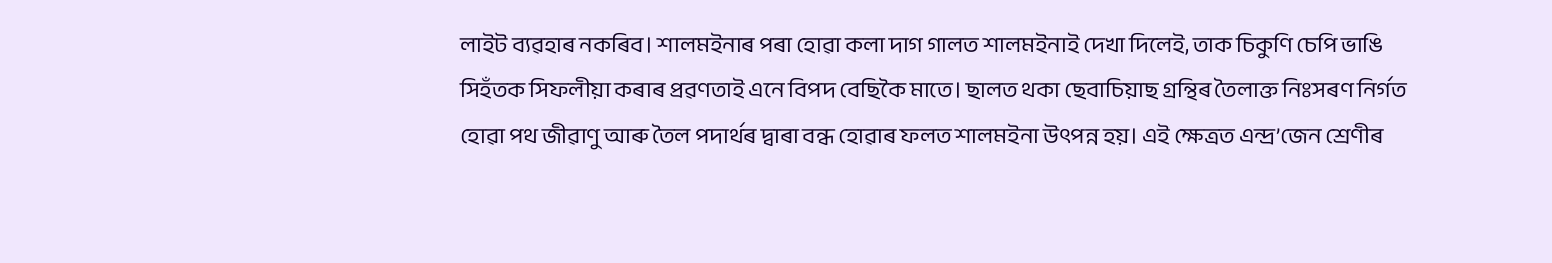লাইট ব্যৱহাৰ নকৰিব। শালমইনাৰ পৰা হোৱা কলা দাগ গালত শালমইনাই দেখা দিলেই, তাক চিকুণি চেপি ভাঙি সিহঁতক সিফলীয়া কৰাৰ প্ৰৱণতাই এনে বিপদ বেছিকৈ মাতে। ছালত থকা ছেবাচিয়াছ গ্ৰন্থিৰ তৈলাক্ত নিঃসৰণ নিৰ্গত হোৱা পথ জীৱাণু আৰু তৈল পদাৰ্থৰ দ্বাৰা বন্ধ হোৱাৰ ফলত শালমইনা উৎপন্ন হয়। এই ক্ষেত্ৰত এন্দ্ৰ’জেন শ্ৰেণীৰ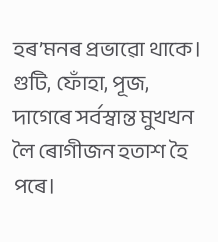হৰ’মনৰ প্ৰভাৱো থাকে। গুটি, ফোঁহা, পূজ, দাগেৰে সৰ্বস্বান্ত মুখখন লৈ ৰোগীজন হতাশ হৈ পৰে।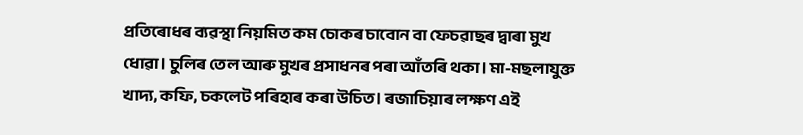প্ৰতিৰোধৰ ব্যৱস্থা নিয়মিত কম চোকৰ চাবোন বা ফেচৱাছৰ দ্বাৰা মুখ ধোৱা। চুলিৰ তেল আৰু মুখৰ প্ৰসাধনৰ পৰা আঁতৰি থকা। মা-মছলাযুক্ত খাদ্য, কফি, চকলেট পৰিহাৰ কৰা উচিত। ৰজাচিয়াৰ লক্ষণ এই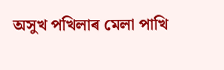অসুখ পখিলাৰ মেলা পাখি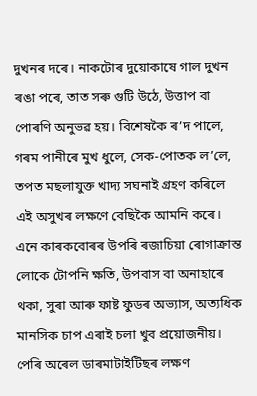দুখনৰ দৰে। নাকটোৰ দুয়োকাষে গাল দুখন ৰঙা পৰে, তাত সৰু গুটি উঠে, উত্তাপ বা পোৰণি অনুভৱ হয়। বিশেষকৈ ৰ’দ পালে, গৰম পানীৰে মুখ ধুলে, সেক-পোতক ল’লে, তপত মছলাযুক্ত খাদ্য সঘনাই গ্ৰহণ কৰিলে এই অসুখৰ লক্ষণে বেছিকৈ আমনি কৰে। এনে কাৰকবোৰৰ উপৰি ৰজাচিয়া ৰোগাক্ৰান্ত লোকে টোপনি ক্ষতি, উপবাস বা অনাহাৰে থকা, সুৰা আৰু ফাষ্ট ফুডৰ অভ্যাস, অত্যধিক মানসিক চাপ এৰাই চলা খুব প্ৰয়োজনীয়। পেৰি অৰেল ডাৰমাটাইটিছৰ লক্ষণ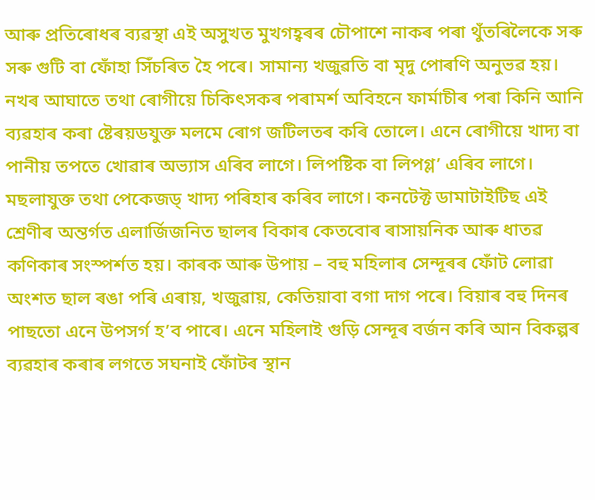আৰু প্ৰতিৰোধৰ ব্যৱস্থা এই অসুখত মুখগহ্বৰৰ চৌপাশে নাকৰ পৰা থুঁতৰিলৈকে সৰু সৰু গুটি বা ফোঁহা সিঁচৰিত হৈ পৰে। সামান্য খজুৱতি বা মৃদু পোৰণি অনুভৱ হয়। নখৰ আঘাতে তথা ৰোগীয়ে চিকিৎসকৰ পৰামৰ্শ অবিহনে ফাৰ্মাচীৰ পৰা কিনি আনি ব্যৱহাৰ কৰা ষ্টেৰয়ডযুক্ত মলমে ৰোগ জটিলতৰ কৰি তোলে। এনে ৰোগীয়ে খাদ্য বা পানীয় তপতে খোৱাৰ অভ্যাস এৰিব লাগে। লিপষ্টিক বা লিপগ্ল’ এৰিব লাগে। মছলাযুক্ত তথা পেকেজড্ খাদ্য পৰিহাৰ কৰিব লাগে। কনটেক্ট ডামাটাইটিছ এই শ্ৰেণীৰ অন্তৰ্গত এলাৰ্জিজনিত ছালৰ বিকাৰ কেতবোৰ ৰাসায়নিক আৰু ধাতৱ কণিকাৰ সংস্পৰ্শত হয়। কাৰক আৰু উপায় – বহু মহিলাৰ সেন্দূৰৰ ফোঁট লোৱা অংশত ছাল ৰঙা পৰি এৰায়, খজুৱায়, কেতিয়াবা বগা দাগ পৰে। বিয়াৰ বহু দিনৰ পাছতো এনে উপসৰ্গ হ’ব পাৰে। এনে মহিলাই গুড়ি সেন্দূৰ বৰ্জন কৰি আন বিকল্পৰ ব্যৱহাৰ কৰাৰ লগতে সঘনাই ফোঁটৰ স্থান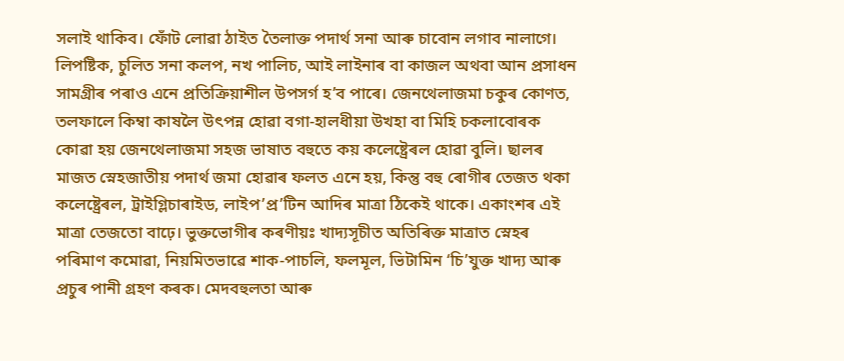সলাই থাকিব। ফোঁট লোৱা ঠাইত তৈলাক্ত পদাৰ্থ সনা আৰু চাবোন লগাব নালাগে। লিপষ্টিক, চুলিত সনা কলপ, নখ পালিচ, আই লাইনাৰ বা কাজল অথবা আন প্ৰসাধন সামগ্ৰীৰ পৰাও এনে প্ৰতিক্ৰিয়াশীল উপসৰ্গ হ’ব পাৰে। জেনথেলাজমা চকুৰ কোণত, তলফালে কিম্বা কাষলৈ উৎপন্ন হোৱা বগা-হালধীয়া উখহা বা মিহি চকলাবোৰক কোৱা হয় জেনথেলাজমা সহজ ভাষাত বহুতে কয় কলেষ্ট্ৰেৰল হোৱা বুলি। ছালৰ মাজত স্নেহজাতীয় পদাৰ্থ জমা হোৱাৰ ফলত এনে হয়, কিন্তু বহু ৰোগীৰ তেজত থকা কলেষ্ট্ৰেৰল, ট্ৰাইগ্লিচাৰাইড, লাইপ’প্ৰ’টিন আদিৰ মাত্ৰা ঠিকেই থাকে। একাংশৰ এই মাত্ৰা তেজতো বাঢ়ে। ভুক্তভোগীৰ কৰণীয়ঃ খাদ্যসূচীত অতিৰিক্ত মাত্ৰাত স্নেহৰ পৰিমাণ কমোৱা, নিয়মিতভাৱে শাক-পাচলি, ফলমূল, ভিটামিন ‘চি’যুক্ত খাদ্য আৰু প্ৰচুৰ পানী গ্ৰহণ কৰক। মেদবহুলতা আৰু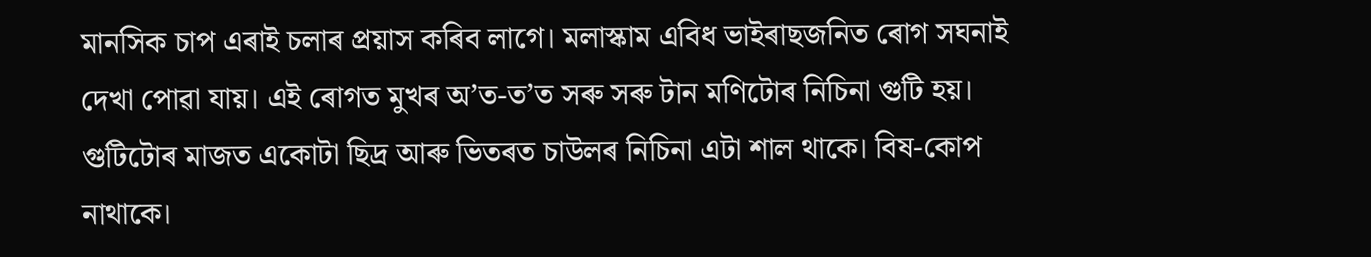মানসিক চাপ এৰাই চলাৰ প্ৰয়াস কৰিব লাগে। মলাস্কাম এবিধ ভাইৰাছজনিত ৰোগ সঘনাই দেখা পোৱা যায়। এই ৰোগত মুখৰ অ’ত-ত’ত সৰু সৰু টান মণিটোৰ নিচিনা গুটি হয়। গুটিটোৰ মাজত একোটা ছিদ্ৰ আৰু ভিতৰত চাউলৰ নিচিনা এটা শাল থাকে। বিষ-কোপ নাথাকে।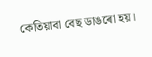কেতিয়াবা বেছ ডাঙৰো হয়।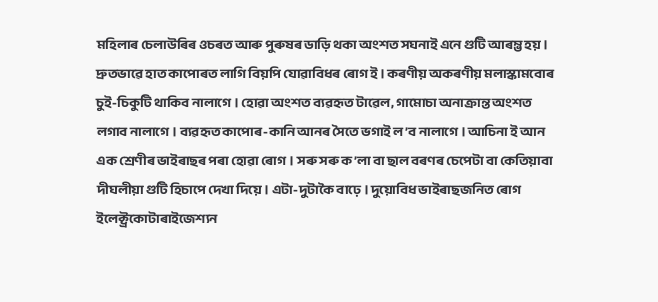মহিলাৰ চেলাউৰিৰ ওচৰত আৰু পুৰুষৰ ডাড়ি থকা অংশত সঘনাই এনে গুটি আৰম্ভ হয়। দ্ৰুতভাৱে হাত কাপোৰত লাগি বিয়পি যোৱাবিধৰ ৰোগ ই। কৰণীয় অকৰণীয় মলাস্কামবোৰ চুই-চিকুটি থাকিব নালাগে। হোৱা অংশত ব্যৱহৃত টাৱেল, গামোচা অনাক্ৰান্ত অংশত লগাব নালাগে। ব্যৱহৃত কাপোৰ-কানি আনৰ সৈতে ভগাই ল’ব নালাগে। আচিনা ই আন এক শ্ৰেণীৰ ভাইৰাছৰ পৰা হোৱা ৰোগ। সৰু সৰু ক’লা বা ছাল বৰণৰ চেপেটা বা কেতিয়াবা দীঘলীয়া গুটি হিচাপে দেখা দিয়ে। এটা-দুটাকৈ বাঢ়ে। দুয়োবিধ ভাইৰাছজনিত ৰোগ ইলেক্ট্ৰকোটাৰাইজেশ্যন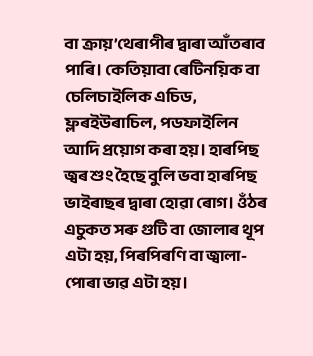বা ক্ৰায়’থেৰাপীৰ দ্বাৰা আঁতৰাব পাৰি। কেতিয়াবা ৰেটিনয়িক বা চেলিচাইলিক এচিড, ফ্লৰইউৰাচিল, পডফাইলিন আদি প্ৰয়োগ কৰা হয়। হাৰপিছ জ্বৰ শুং হৈছে বুলি ভবা হাৰপিছ ভাইৰাছৰ দ্বাৰা হোৱা ৰোগ। ওঁঠৰ এচুকত সৰু গুটি বা জোলাৰ থূপ এটা হয়, পিৰপিৰণি বা জ্বালা-পোৰা ভাৱ এটা হয়।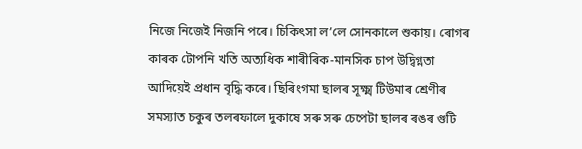নিজে নিজেই নিজনি পৰে। চিকিৎসা ল’লে সোনকালে শুকায়। ৰোগৰ কাৰক টোপনি খতি অত্যধিক শাৰীৰিক-মানসিক চাপ উদ্বিগ্নতা আদিয়েই প্ৰধান বৃদ্ধি কৰে। ছিৰিংগমা ছালৰ সূক্ষ্ম টিউমাৰ শ্ৰেণীৰ সমস্যাত চকুৰ তলৰফালে দুকাষে সৰু সৰু চেপেটা ছালৰ ৰঙৰ গুটি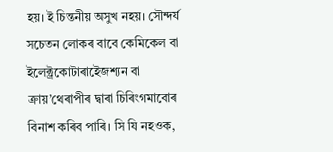হয়। ই চিন্তনীয় অসুখ নহয়। সৌন্দৰ্য সচেতন লোকৰ বাবে কেমিকেল বা ইলেক্ট্ৰকোটাৰাইেজশ্যন বা ক্ৰায়’থেৰাপীৰ দ্বাৰা চিৰিংগমাবোৰ বিনাশ কৰিব পাৰি। সি যি নহওক,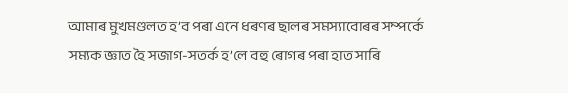আমাৰ মুখমণ্ডলত হ’ব পৰা এনে ধৰণৰ ছালৰ সমস্যাবোৰৰ সম্পৰ্কে সম্যক জ্ঞাত হৈ সজাগ-সতৰ্ক হ’লে বহু ৰোগৰ পৰা হাত সাৰি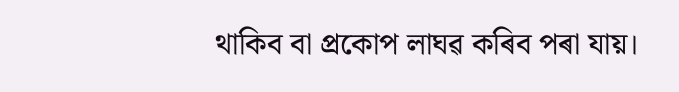থাকিব বা প্ৰকোপ লাঘৱ কৰিব পৰা যায়।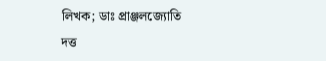লিখক; ডাঃ প্ৰাঞ্জলজ্যোতি দত্ত